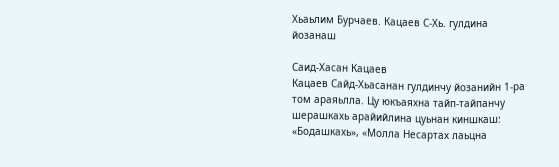Хьаьлим Бурчаев. Кацаев С-Хь. гулдина йозанаш

Саид-Хасан Кацаев
Кацаев Сайд-Хьасанан гулдинчу йозанийн 1-ра том араяьлла. Цу юкъаяхна тайп-тайпанчу шерашкахь арайийлина цуьнан киншкаш: «Бодашкахь», «Молла Несартах лаьцна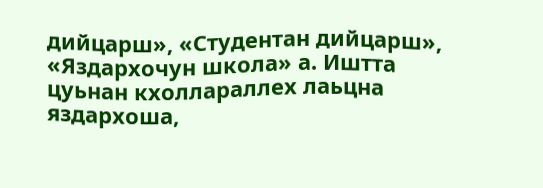дийцарш», «Студентан дийцарш», «Яздархочун школа» а. Иштта цуьнан кхоллараллех лаьцна яздархоша,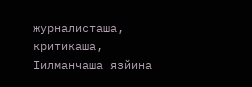журналисташа, критикаша, Іилманчаша язйина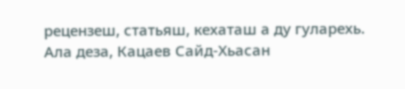рецензеш, статьяш, кехаташ а ду гуларехь.
Ала деза, Кацаев Сайд-Хьасан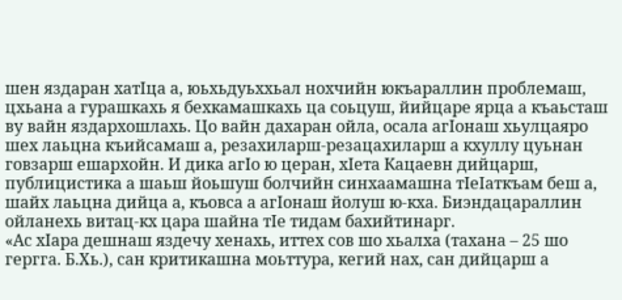шен яздаран хатІца а, юьхьдуьххьал нохчийн юкъараллин проблемаш, цхьана а гурашкахь я бехкамашкахь ца соьцуш, йийцаре ярца а къаьсташ ву вайн яздархошлахь. Цо вайн дахаран ойла, осала агІонаш хьулцаяро шех лаьцна къийсамаш а, резахиларш-резацахиларш а кхуллу цуьнан говзарш ешархойн. И дика агІо ю церан, хІета Кацаевн дийцарш, публицистика а шаьш йоьшуш болчийн синхаамашна тІеІаткъам беш а, шайх лаьцна дийца а, къовса а агІонаш йолуш ю-кха. Биэндацараллин ойланехь витац-кх цара шайна тІе тидам бахийтинарг.
«Ас хІара дешнаш яздечу хенахь, иттех сов шо хьалха (тахана – 25 шо гергга. Б.Хь.), сан критикашна моьттура, кегий нах, сан дийцарш а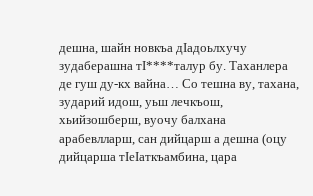дешна, шайн новкъа дІадоьлхучу зудаберашна тІ****талур бу. Таханлера де гуш ду-кх вайна… Со тешна ву, тахана, зударий идош, уьш лечкъош, хьийзошберш, вуочу балхана арабевлларш, сан дийцарш а дешна (оцу дийцарша тІеІаткъамбина, цара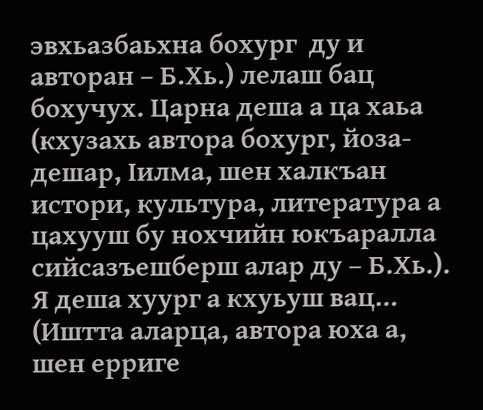эвхьазбаьхна бохург  ду и авторан – Б.Хь.) лелаш бац бохучух. Царна деша а ца хаьа (кхузахь автора бохург, йоза-дешар, Іилма, шен халкъан истори, культура, литература а цахууш бу нохчийн юкъаралла сийсазъешберш алар ду – Б.Хь.). Я деша хуург а кхуьуш вац… (Иштта аларца, автора юха а, шен ерриге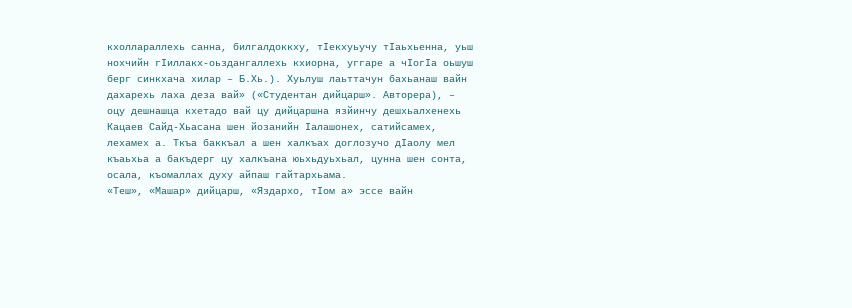кхоллараллехь санна, билгалдоккху, тІекхуьучу тІаьхьенна, уьш нохчийн гІиллакх-оьздангаллехь кхиорна, уггаре а чІогІа оьшуш берг синкхача хилар – Б.Хь.). Хуьлуш лаьттачун бахьанаш вайн дахарехь лаха деза вай» («Студентан дийцарш». Авторера), – оцу дешнашца кхетадо вай цу дийцаршна язйинчу дешхьалхенехь Кацаев Сайд-Хьасана шен йозанийн Іалашонех, сатийсамех, лехамех а. Ткъа баккъал а шен халкъах доглозучо дІаолу мел къаьхьа а бакъдерг цу халкъана юьхьдуьхьал, цунна шен сонта, осала, къомаллах духу айпаш гайтархьама.
«Теш», «Машар» дийцарш, «Яздархо, тІом а» эссе вайн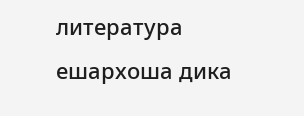литература ешархоша дика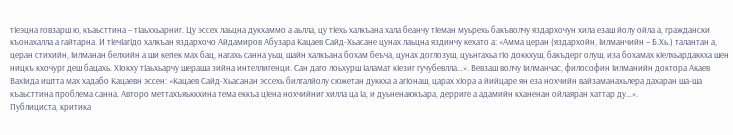тІеэцна говзарш ю, къаьсттина – тІаьххьарниг. Цу эссех лаьцна дукхаммо а аьлла, цу тІехь халкъана хала беанчу тІеман муьрехь бакъволчу яздархочун хила езаш йолу ойла а, граждански къонахалла а гайтарна. И тІечІагІдо халкъан яздархочо Айдамиров Абузара Кацаев Сайд-Хьасане цунах лаьцна яздинчу кехато а: «Амма церан (яздархойн, Іилманчийн – Б.Хь.) талантан а, церан стихийн, Іилманан белхийн а ши кепек мах бац, нагахь санна уьш, шайн халкъана бохам беъча, цунах доглозуш, цуьнгахьа гІо доккхуш, бакъдерг олуш, иза бохамах кІелхьардаккха шен ницкъ кхочург деш бацахь. ХІокху тІаьхьарчу шераша зийна интеллигенци. Сан даго лоьхурш Іаламат кІезиг гучубевлла…». Вевзаш волчу Іилманчас, философин Іилманийн доктора Акаев ВахІида иштта мах хадабо Кацаевн эссен: «Кацаев Сайд-Хьасанан эссехь билгалйолу сюжетан дуккха а агІонаш, царах хІора а йийцаре ян еза нохчийн вайзаманахьлера дахаран ша-ша къаьсттина проблема санна. Авторо меттахъяьккхина тема еккъа цІена нохчийниг хилла ца Іа, и дуьненаюкъара, дерриге а адамийн кханенан ойлаяран хаттар ду…».
Публициста, критика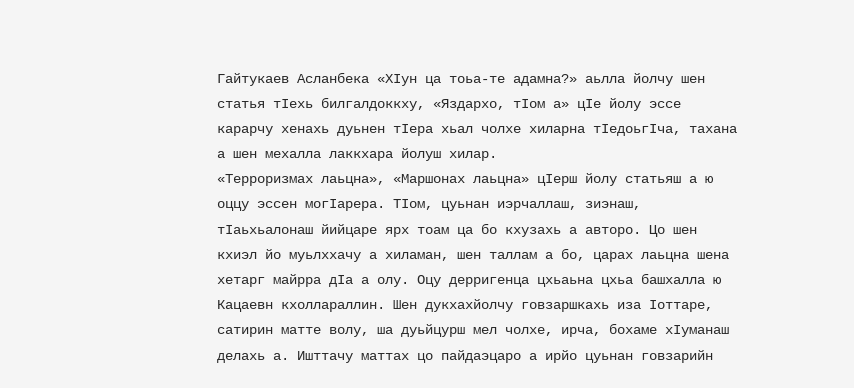Гайтукаев Асланбека «ХІун ца тоьа-те адамна?» аьлла йолчу шен статья тІехь билгалдоккху, «Яздархо, тІом а» цІе йолу эссе карарчу хенахь дуьнен тІера хьал чолхе хиларна тІедоьгІча, тахана а шен мехалла лаккхара йолуш хилар.
«Терроризмах лаьцна», «Маршонах лаьцна» цІерш йолу статьяш а ю оццу эссен могІарера. ТІом, цуьнан иэрчаллаш, зиэнаш, тІаьхьалонаш йийцаре ярх тоам ца бо кхузахь а авторо. Цо шен кхиэл йо муьлххачу а хиламан, шен таллам а бо, царах лаьцна шена хетарг майрра дІа а олу. Оцу дерригенца цхьаьна цхьа башхалла ю Кацаевн кхоллараллин. Шен дукхахйолчу говзаршкахь иза Іоттаре, сатирин матте волу, ша дуьйцурш мел чолхе, ирча, бохаме хІуманаш делахь а. Ишттачу маттах цо пайдаэцаро а ирйо цуьнан говзарийн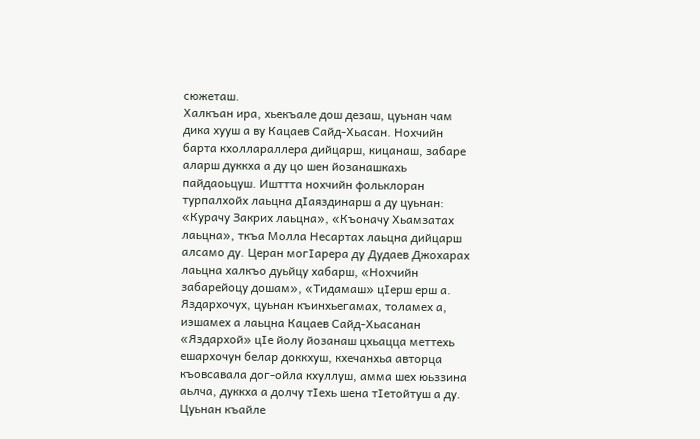сюжеташ.
Халкъан ира, хьекъале дош дезаш, цуьнан чам дика хууш а ву Кацаев Сайд-Хьасан. Нохчийн барта кхоллараллера дийцарш, кицанаш, забаре аларш дуккха а ду цо шен йозанашкахь пайдаоьцуш. Ишттта нохчийн фольклоран турпалхойх лаьцна дІаяздинарш а ду цуьнан: «Курачу Закрих лаьцна», «Къоначу Хьамзатах лаьцна», ткъа Молла Несартах лаьцна дийцарш алсамо ду. Церан могІарера ду Дудаев Джохарах лаьцна халкъо дуьйцу хабарш, «Нохчийн забарейоцу дошам», «Тидамаш» цІерш ерш а.
Яздархочух, цуьнан къинхьегамах, толамех а, иэшамех а лаьцна Кацаев Сайд-Хьасанан «Яздархой» цІе йолу йозанаш цхьацца меттехь ешархочун белар доккхуш, кхечанхьа авторца къовсавала дог-ойла кхуллуш, амма шех юьззина аьлча, дуккха а долчу тІехь шена тІетойтуш а ду. Цуьнан къайле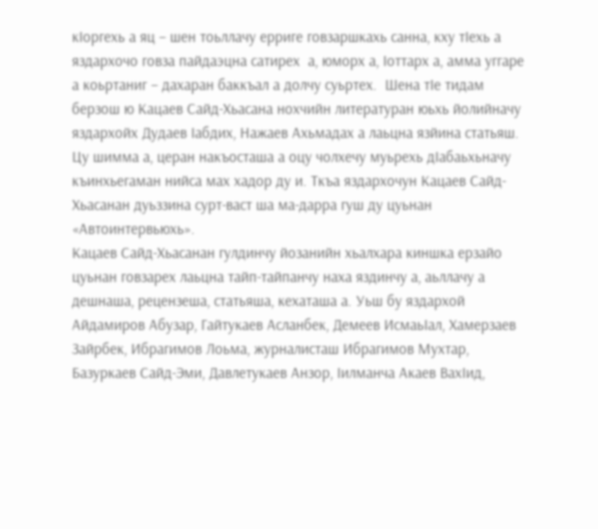кІоргехь а яц – шен тоьллачу ерриге говзаршкахь санна, кху тІехь а яздархочо говза пайдаэцна сатирех  а, юморх а, Іоттарх а, амма уггаре а коьртаниг – дахаран баккъал а долчу суьртех.  Шена тІе тидам берзош ю Кацаев Сайд-Хьасана нохчийн литературан юьхь йолийначу яздархойх Дудаев Іабдих, Нажаев Ахьмадах а лаьцна язйина статьяш. Цу шимма а, церан накъосташа а оцу чолхечу муьрехь дІабаьхьначу къинхьегаман нийса мах хадор ду и. Ткъа яздархочун Кацаев Сайд-Хьасанан дуьззина сурт-васт ша ма-дарра гуш ду цуьнан «Автоинтервьюхь».
Кацаев Сайд-Хьасанан гулдинчу йозанийн хьалхара киншка ерзайо цуьнан говзарех лаьцна тайп-тайпанчу наха яздинчу а, аьллачу а дешнаша, рецензеша, статьяша, кехаташа а. Уьш бу яздархой Айдамиров Абузар, Гайтукаев Асланбек, Демеев ИсмаьІал, Хамерзаев Зайрбек, Ибрагимов Лоьма, журналисташ Ибрагимов Мухтар, Базуркаев Сайд-Эми, Давлетукаев Анзор, Іилманча Акаев ВахІид,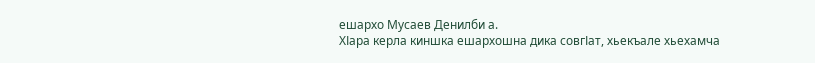ешархо Мусаев Денилби а.
ХІара керла киншка ешархошна дика совгІат, хьекъале хьехамча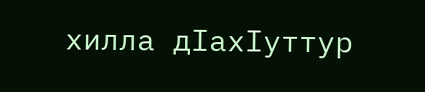хилла дІахІуттур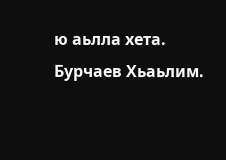ю аьлла хета.
Бурчаев Хьаьлим.